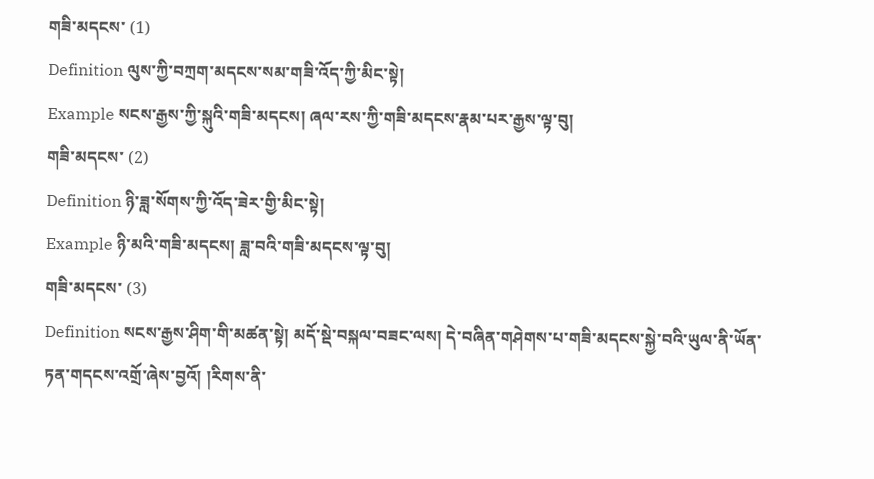གཟི་མདངས་ (1)
Definition ལུས་ཀྱི་བཀྲག་མདངས་སམ་གཟི་འོད་ཀྱི་མིང་སྟེ།
Example སངས་རྒྱས་ཀྱི་སྐུའི་གཟི་མདངས། ཞལ་རས་ཀྱི་གཟི་མདངས་རྣམ་པར་རྒྱས་ལྟ་བུ།
གཟི་མདངས་ (2)
Definition ཉི་ཟླ་སོགས་ཀྱི་འོད་ཟེར་གྱི་མིང་སྟེ།
Example ཉི་མའི་གཟི་མདངས། ཟླ་བའི་གཟི་མདངས་ལྟ་བུ།
གཟི་མདངས་ (3)
Definition སངས་རྒྱས་ཤིག་གི་མཚན་སྟེ། མདོ་སྡེ་བསྐལ་བཟང་ལས། དེ་བཞིན་གཤེགས་པ་གཟི་མདངས་སྐྱེ་བའི་ཡུལ་ནི་ཡོན་ཏན་གདངས་འགྲོ་ཞེས་བྱའོ། །རིགས་ནི་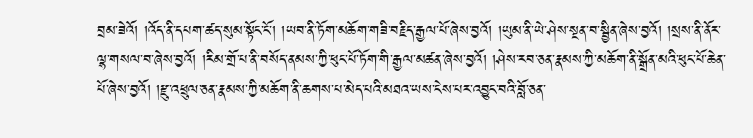བྲམ་ཟེའོ། །འོད་ནི་དཔག་ཚད་སུམ་སྟོང་ངོ་། །ཡབ་ནི་ཏོག་མཆོག་གཟི་བརྗིད་རྒྱལ་པོ་ཞེས་བྱའོ། །ཡུམ་ནི་ཡེ་ཤེས་སྔན་བ་སྦྱིན་ཞེས་བྱའོ། །སྲས་ནི་ནོར་ལྷ་གསལ་བ་ཞེས་བྱའོ། །རིམ་གྲོ་པ་ནི་བསོད་ནམས་ཀྱི་ཕུང་པོ་ཏོག་གི་རྒྱལ་མཚན་ཞེས་བྱའོ། །ཤེས་རབ་ཅན་རྣམས་ཀྱི་མཆོག་ནི་སྒྲོན་མའི་ཕུང་པོ་ཆེན་པོ་ཞེས་བྱའོ། །རྫུ་འཕྲུལ་ཅན་རྣམས་ཀྱི་མཆོག་ནི་ཆགས་པ་མེད་པའི་མཐའ་ཡས་ངེས་པར་འབྱུང་བའི་བློ་ཅན་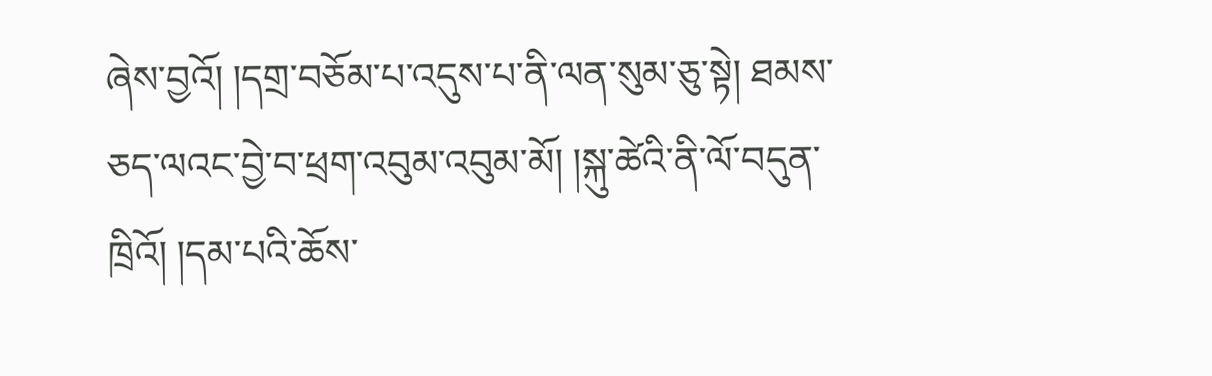ཞེས་བྱའོ། །དགྲ་བཅོམ་པ་འདུས་པ་ནི་ལན་སུམ་ཅུ་སྟེ། ཐམས་ཅད་ལའང་བྱེ་བ་ཕྲག་འབུམ་འབུམ་མོ། །སྐུ་ཚེའི་ནི་ལོ་བདུན་ཁྲིའོ། །དམ་པའི་ཆོས་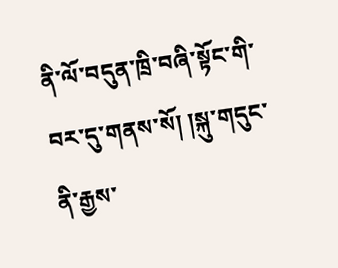ནི་ལོ་བདུན་ཁྲི་བཞི་སྟོང་གི་བར་དུ་གནས་སོ། །སྐུ་གདུང་ནི་རྒྱས་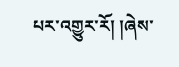པར་འགྱུར་རོ། །ཞེས་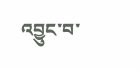འབྱུང་བ་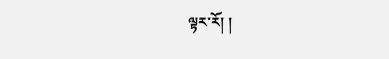ལྟར་རོ། །